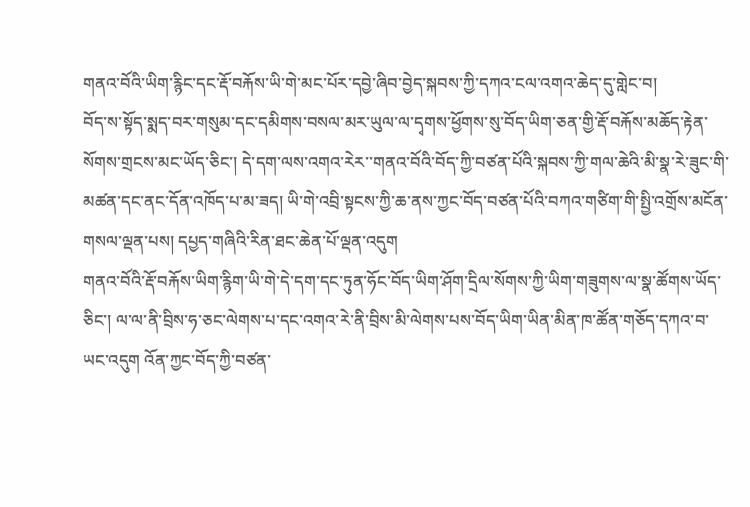གནའ་བོའི་ཡིག་རྙིང་དང་རྡོ་བརྐོས་ཡི་གེ་མང་པོར་དབྱེ་ཞིབ་བྱེད་སྐབས་ཀྱི་དཀའ་ངལ་འགའ་ཆེད་དུ་གླེང་བ།
བོད་ས་སྟོད་སྨད་བར་གསུམ་དང་དམིགས་བསལ་མར་ཡུལ་ལ་དྭགས་ཕྱོགས་སུ་བོད་ཡིག་ཅན་གྱི་རྡོ་བརྐོས་མཆོད་རྟེན་སོགས་གྲངས་མང་ཡོད་ཅིང་། དེ་དག་ལས་འགའ་རེར་་གནའ་བོའི་བོད་ཀྱི་བཙན་པོའི་སྐབས་ཀྱི་གལ་ཆེའི་མི་སྣ་རེ་ཟུང་གི་མཚན་དང་ནང་དོན་འཁོད་པ་མ་ཟད། ཡི་གེ་འབྲི་སྟངས་ཀྱི་ཆ་ནས་ཀྱང་བོད་བཙན་པོའི་བཀའ་གཙིག་གི་སྤྱི་འགྲོས་མངོན་གསལ་ལྡན་པས། དཔྱད་གཞིའི་རིན་ཐང་ཆེན་པོ་ལྡན་འདུག
གནའ་བོའི་རྡོ་བརྐོས་ཡིག་རྙིག་ཡི་གེ་དེ་དག་དང་ཏུན་ཧོང་བོད་ཡིག་ཤོག་དྲིལ་སོགས་ཀྱི་ཡིག་གཟུགས་ལ་སྣ་ཚོགས་ཡོད་ཅིང་། ལ་ལ་ནི་བྲིས་ཧ་ཅང་ལེགས་པ་དང་འགའ་རེ་ནི་བྲིས་མི་ལེགས་པས་བོད་ཡིག་ཡིན་མིན་ཁ་ཚོན་གཅོད་དཀའ་བ་ཡང་འདུག འོན་ཀྱང་བོད་ཀྱི་བཙན་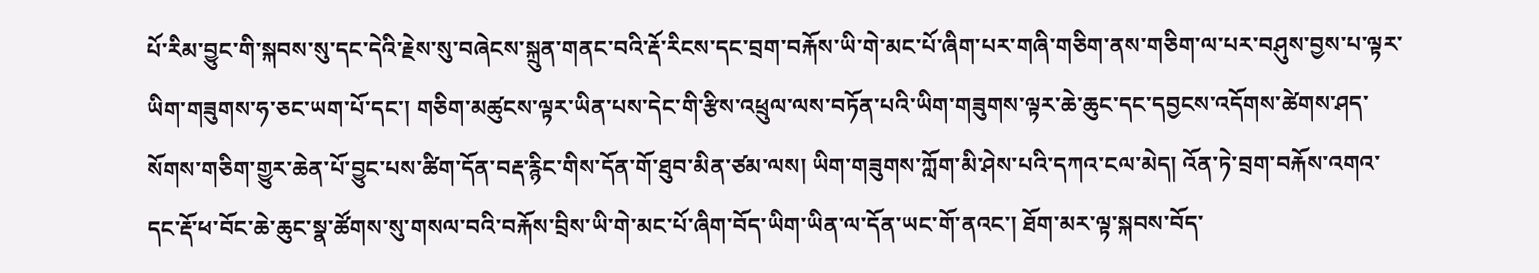པོ་རིམ་བྱུང་གི་སྐབས་སུ་དང་དེའི་རྗེས་སུ་བཞེངས་སྐྲུན་གནང་བའི་རྡོ་རིངས་དང་བྲག་བརྐོས་ཡི་གེ་མང་པོ་ཞིག་པར་གཞི་གཅིག་ནས་གཅིག་ལ་པར་བཤུས་བྱས་པ་ལྟར་ཡིག་གཟུགས་ཧ་ཅང་ཡག་པོ་དང་། གཅིག་མཚུངས་ལྟར་ཡིན་པས་དེང་གི་རྩིས་འཕྲུལ་ལས་བཏོན་པའི་ཡིག་གཟུགས་ལྟར་ཆེ་ཆུང་དང་དབྱངས་འདོགས་ཚེགས་ཤད་སོགས་གཅིག་གྱུར་ཆེན་པོ་བྱུང་པས་ཚིག་དོན་བརྡ་རྙིང་གིས་དོན་གོ་ཐུབ་མིན་ཙམ་ལས། ཡིག་གཟུགས་ཀློག་མི་ཤེས་པའི་དཀའ་ངལ་མེད། འོན་ཏེ་བྲག་བརྐོས་འགའ་དང་རྡོ་ཕ་བོང་ཆེ་ཆུང་སྣ་ཚོགས་སུ་གསལ་བའི་བརྐོས་བྲིས་ཡི་གེ་མང་པོ་ཞིག་བོད་ཡིག་ཡིན་ལ་དོན་ཡང་གོ་ནའང་། ཐོག་མར་ལྟ་སྐབས་བོད་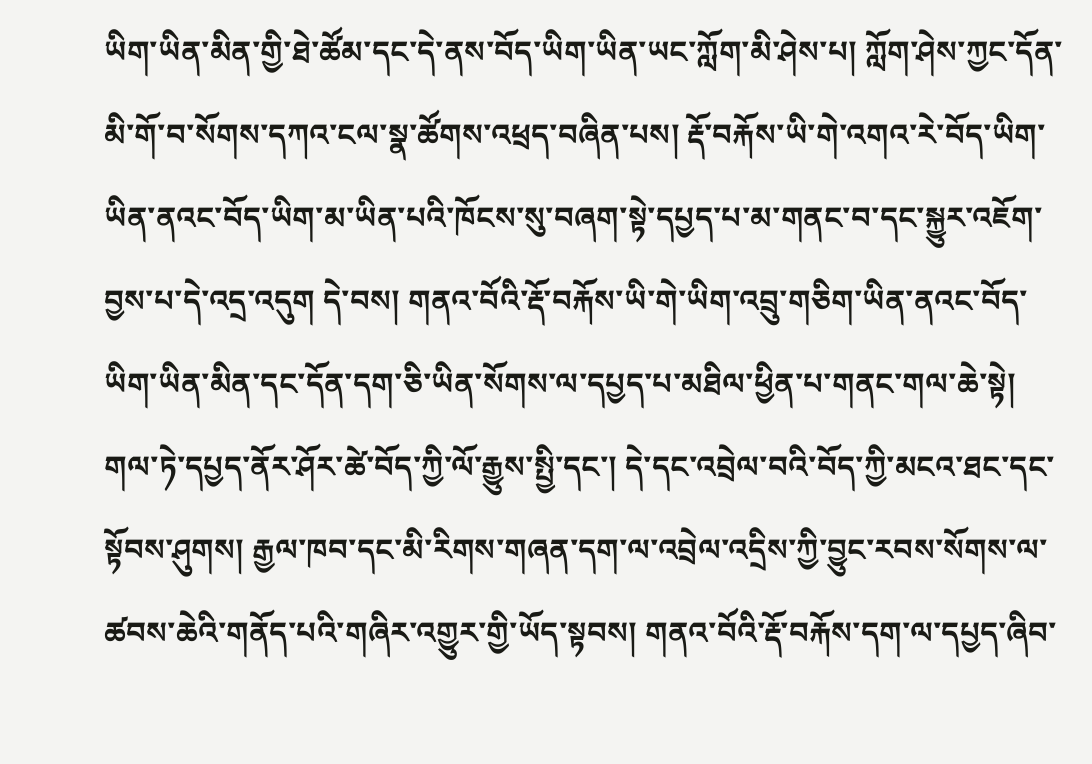ཡིག་ཡིན་མིན་གྱི་ཐེ་ཚོམ་དང་དེ་ནས་བོད་ཡིག་ཡིན་ཡང་ཀློག་མི་ཤེས་པ། ཀློག་ཤེས་ཀྱང་དོན་མི་གོ་བ་སོགས་དཀའ་ངལ་སྣ་ཚོགས་འཕྲད་བཞིན་པས། རྡོ་བརྐོས་ཡི་གེ་འགའ་རེ་བོད་ཡིག་ཡིན་ནའང་བོད་ཡིག་མ་ཡིན་པའི་ཁོངས་སུ་བཞག་སྟེ་དཔྱད་པ་མ་གནང་བ་དང་སྐྱུར་འཇོག་བྱས་པ་དེ་འདྲ་འདུག དེ་བས། གནའ་བོའི་རྡོ་བརྐོས་ཡི་གེ་ཡིག་འབྲུ་གཅིག་ཡིན་ནའང་བོད་ཡིག་ཡིན་མིན་དང་དོན་དག་ཅི་ཡིན་སོགས་ལ་དཔྱད་པ་མཐིལ་ཕྱིན་པ་གནང་གལ་ཆེ་སྟེ། གལ་ཏེ་དཔྱད་ནོར་ཤོར་ཚེ་བོད་ཀྱི་ལོ་རྒྱུས་སྤྱི་དང་། དེ་དང་འབྲེལ་བའི་བོད་ཀྱི་མངའ་ཐང་དང་སྟོབས་ཤུགས། རྒྱལ་ཁབ་དང་མི་རིགས་གཞན་དག་ལ་འབྲེལ་འདྲིས་ཀྱི་བྱུང་རབས་སོགས་ལ་ཚབས་ཆེའི་གནོད་པའི་གཞིར་འགྱུར་གྱི་ཡོད་སྟབས། གནའ་བོའི་རྡོ་བརྐོས་དག་ལ་དཔྱད་ཞིབ་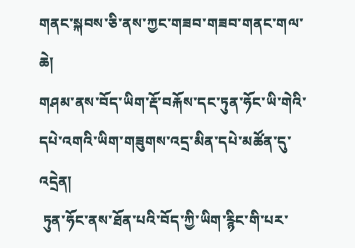གནང་སྐབས་ཅི་ནས་ཀྱང་གཟབ་གཟབ་གནང་གལ་ཆེ།
གཤམ་ནས་བོད་ཡིག་རྡོ་བརྐོས་དང་ཏུན་ཧོང་ཡི་གེའི་དཔེ་འགའི་ཡིག་གཟུགས་འདྲ་མིན་དཔེ་མཚོན་དུ་འདྲེན།
 ཏུན་ཧོང་ནས་ཐོན་པའི་བོད་ཀྱི་ཡིག་རྙིང་གི་པར་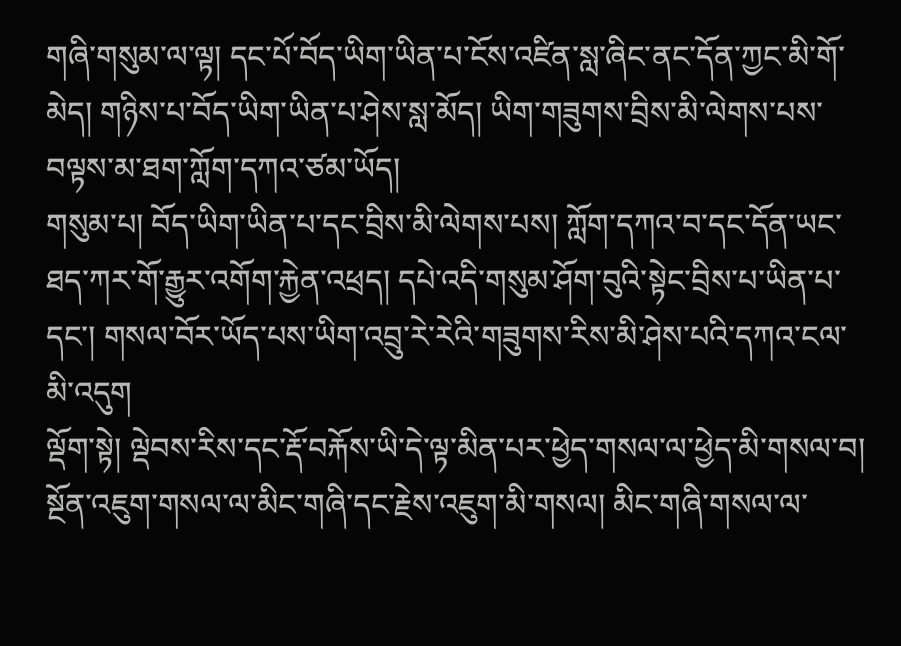གཞི་གསུམ་ལ་ལྟ། དང་པོ་བོད་ཡིག་ཡིན་པ་ངོས་འཛིན་སླ་ཞིང་ནང་དོན་ཀྱང་མི་གོ་མེད། གཉིས་པ་བོད་ཡིག་ཡིན་པ་ཤེས་སླ་མོད། ཡིག་གཟུགས་བྲིས་མི་ལེགས་པས་བལྟས་མ་ཐག་ཀློག་དཀའ་ཙམ་ཡོད།
གསུམ་པ། བོད་ཡིག་ཡིན་པ་དང་བྲིས་མི་ལེགས་པས། ཀློག་དཀའ་བ་དང་དོན་ཡང་ཐད་ཀར་གོ་རྒྱུར་འགོག་རྐྱེན་འཕྲད། དཔེ་འདི་གསུམ་ཤོག་བུའི་སྟེང་བྲིས་པ་ཡིན་པ་དང་། གསལ་བོར་ཡོད་པས་ཡིག་འབྲུ་རེ་རེའི་གཟུགས་རིས་མི་ཤེས་པའི་དཀའ་ངལ་མི་འདུག
ལྡོག་སྟེ། ལྡེབས་རིས་དང་རྡོ་བརྐོས་ཡི་དེ་ལྟ་མིན་པར་ཕྱེད་གསལ་ལ་ཕྱེད་མི་གསལ་བ། སྔོན་འཇུག་གསལ་ལ་མིང་གཞི་དང་རྗེས་འཇུག་མི་གསལ། མིང་གཞི་གསལ་ལ་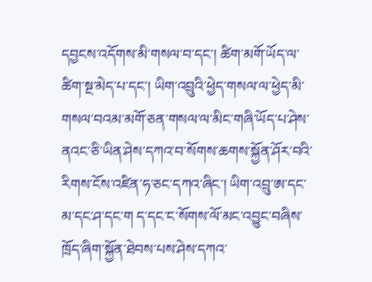དབྱངས་འདོགས་མི་གསལ་བ་དང་། ཚིག་མགོ་ཡོད་ལ་ཚིག་སྔ་མེད་པ་དང་། ཡིག་འབྲུའི་ཕྱེད་གསལ་ལ་ཕྱེད་མི་གསལ་བའམ་མགོ་ཅན་གསལ་ལ་མིང་གཞི་ཡོད་པ་ཤེས་ནའང་ཅི་ཡིན་ཤེས་དཀའ་བ་སོགས་ཆགས་སྐྱོན་ཤོར་བའི་རིགས་ངོས་འཛིན་ཧ་ཅང་དཀའ་ཞིང་། ཡིག་འབྲུ་ཨ་དང་མ་དང་ཤ་དང་ག ད་དང་ང་སོགས་ལོ་མང་འབྱུང་བཞིས་ཁྲོད་ཞིག་སྐྱོན་ཐེབས་པས་ཤེས་དཀའ་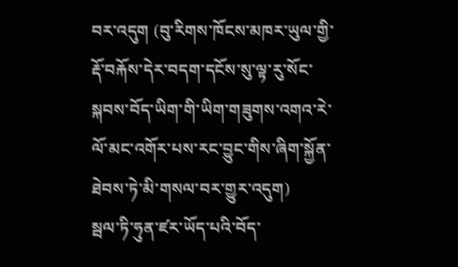བར་འདུག (བུ་རིགས་ཁོངས་མཁར་ཡུལ་གྱི་རྡོ་བརྐོས་དེར་བདག་དངོས་སུ་ལྟ་རུ་སོང་སྐབས་བོད་ཡིག་གི་ཡིག་གཟུགས་འགའ་རེ་ལོ་མང་འགོར་པས་རང་བྱུང་གིས་ཞིག་སྐྱོན་ཐེབས་ཏེ་མི་གསལ་བར་གྱུར་འདུག)
སྦལ་ཏི་ཧུན་ཛར་ཡོད་པའི་བོད་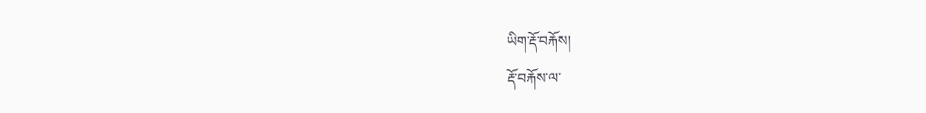ཡིག་རྡོ་བརྐོས།
རྡོ་བརྐོས་ལ་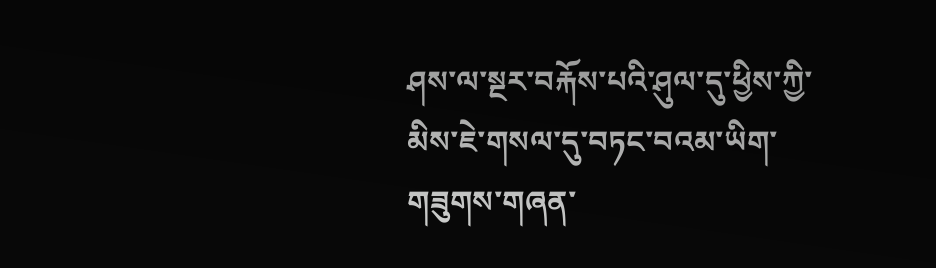ཤས་ལ་སྔར་བརྐོས་པའི་ཤུལ་དུ་ཕྱིས་ཀྱི་མིས་ཇེ་གསལ་དུ་བཏང་བའམ་ཡིག་གཟུགས་གཞན་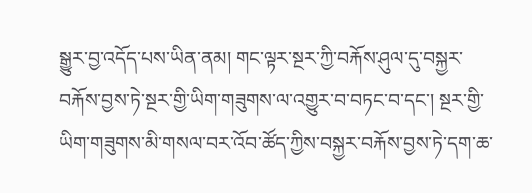སྒྱུར་བྱ་འདོད་པས་ཡིན་ནམ། གང་ལྟར་སྔར་ཀྱི་བརྐོས་ཤུལ་དུ་བསྐྱར་བརྐོས་བྱས་ཏེ་སྔར་གྱི་ཡིག་གཟུགས་ལ་འགྱུར་བ་བཏང་བ་དང་། སྔར་གྱི་ཡིག་གཟུགས་མི་གསལ་བར་འོབ་ཚོད་ཀྱིས་བསྐྱར་བརྐོས་བྱས་ཏེ་དག་ཆ་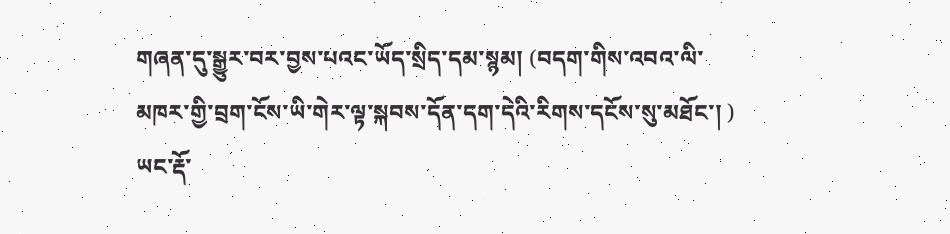གཞན་དུ་སྒྱུར་བར་བྱས་པའང་ཡོད་སྲིད་དམ་སྙམ། (བདག་གིས་འབའ་ལི་མཁར་གྱི་བྲག་ངོས་ཡི་གེར་ལྟ་སྐབས་དོན་དག་དེའི་རིགས་དངོས་སུ་མཐོང་། )
ཡང་རྡོ་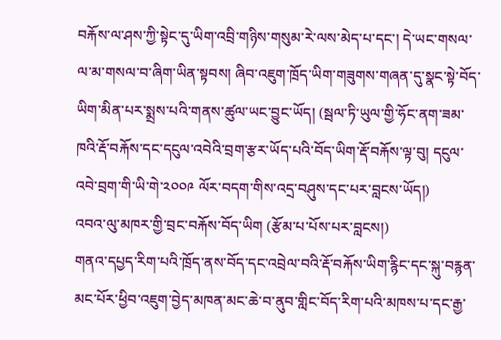བརྐོས་ལ་ཤས་ཀྱི་སྟེང་དུ་ཡིག་འབྲི་གཉིས་གསུམ་རེ་ལས་མེད་པ་དང་། དེ་ཡང་གསལ་ལ་མ་གསལ་བ་ཞིག་ཡིན་སྟབས། ཞིབ་འཇུག་ཁྲོད་ཡིག་གཟུགས་གཞན་དུ་སྣང་སྟེ་བོད་ཡིག་མིན་པར་སྨྲས་པའི་གནས་ཚུལ་ཡང་བྱུང་ཡོད། (སྦལ་ཏི་ཡུལ་གྱི་ཧོང་ནག་ཟམ་ཁའི་རྡོ་བརྐོས་དང་དངུལ་འབེའི་བྲག་རྩར་ཡོད་པའི་བོད་ཡིག་རྡོ་བརྐོས་ལྟ་བུ། དངུལ་འབེ་བྲག་གི་ཡི་གེ་༢༠༠༩ ལོར་བདག་གིས་འདྲ་བཤུས་དང་པར་བླངས་ཡོད།)
འབའ་ལུ་མཁར་གྱི་བྲང་བརྐོས་བོད་ཡིག (རྩོམ་པ་པོས་པར་བླངས།)
གནའ་དཔྱད་རིག་པའི་ཁྲོད་ནས་བོད་དང་འབྲེལ་བའི་རྡོ་བརྐོས་ཡིག་རྙིང་དང་སྐུ་བརྙན་མང་པོར་ཕྱིབ་འཇུག་བྱེད་མཁན་མང་ཆེ་བ་ནུབ་གླིང་བོད་རིག་པའི་མཁས་པ་དང་རྒྱ་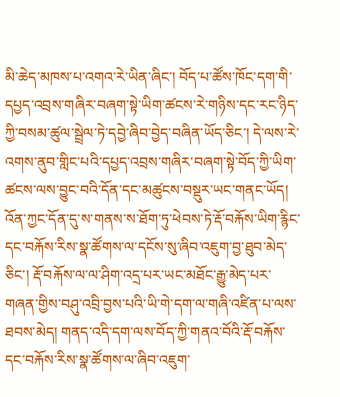མི་ཆེད་མཁས་པ་འགའ་རེ་ཡིན་ཞིང་། བོད་པ་ཚོས་ཁོང་དག་གི་དཔྱད་འབྲས་གཞིར་བཞག་སྟེ་ཡིག་ཚངས་རེ་གཉིས་དང་རང་ཉིད་ཀྱི་བསམ་ཚུལ་སྦྲེལ་ཏེ་དབྱེ་ཞིབ་བྱེད་བཞིན་ཡོད་ཅིང་། དེ་ལས་རེ་འགས་ནུབ་གླིང་པའི་དཔྱད་འབྲས་གཞིར་བཞག་སྟེ་བོད་ཀྱི་ཡིག་ཚངས་ལས་བྱུང་བའི་དོན་དང་མཚུངས་བསྡུར་ཡང་གནང་ཡོད། འོན་ཀྱང་དོན་དུ་ས་གནས་ས་ཐོག་ཏུ་ཕེབས་ཏེ་རྡོ་བརྐོས་ཡིག་རྙིང་དང་བརྐོས་རིས་སྣ་ཚོགས་ལ་དངོས་སུ་ཞིབ་འཇུག་བྱ་ཐུབ་མེད་ཅིང་། རྡོ་བརྐོས་ལ་ལ་ཤིག་འདྲ་པར་ཡང་མཐོང་རྒྱུ་མེད་པར་གཞན་གྱིས་བཤུ་འབྲི་བྱས་པའི་ཡི་གེ་དག་ལ་གཞི་འཛིན་པ་ལས་ཐབས་མེད། གནད་འདི་དག་ལས་བོད་ཀྱི་གནའ་བོའི་རྡོ་བརྐོས་དང་བརྐོས་རིས་སྣ་ཚོགས་ལ་ཞིབ་འཇུག་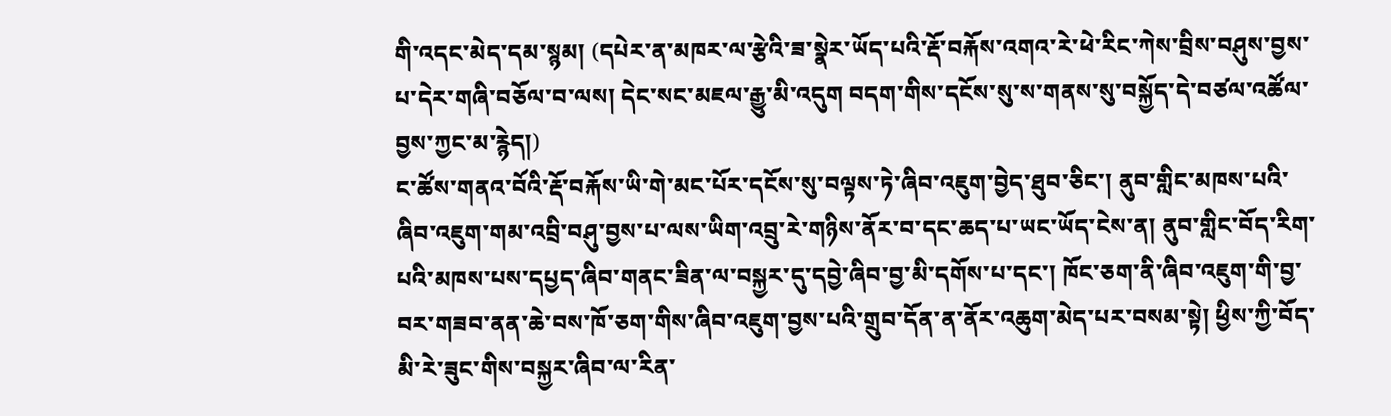གི་འདང་མེད་དམ་སྙམ། (དཔེར་ན་མཁར་ལ་རྩེའི་ཟ་སྣེར་ཡོད་པའི་རྡོ་བརྐོས་འགའ་རེ་ཕེ་རིང་ཀེས་བྲིས་བཤུས་བྱས་པ་དེར་གཞི་བཅོལ་བ་ལས། དེང་སང་མཇལ་རྒྱུ་མི་འདུག བདག་གིས་དངོས་སུ་ས་གནས་སུ་བསྐྱོད་དེ་བཙལ་འཚོལ་བྱས་ཀྱང་མ་རྙེད།)
ང་ཚོས་གནའ་བོའི་རྡོ་བརྐོས་ཡི་གེ་མང་པོར་དངོས་སུ་བལྟས་ཏེ་ཞིབ་འཇུག་བྱེད་ཐུབ་ཅིང་། ནུབ་གླིང་མཁས་པའི་ཞིབ་འཇུག་གམ་འབྲི་བཤུ་བྱས་པ་ལས་ཡིག་འབྲུ་རེ་གཉིས་ནོར་བ་དང་ཆད་པ་ཡང་ཡོད་ངེས་ན། ནུབ་གླིང་བོད་རིག་པའི་མཁས་པས་དཔྱད་ཞིབ་གནང་ཟིན་ལ་བསྐྱར་དུ་དབྱེ་ཞིབ་བྱ་མི་དགོས་པ་དང་། ཁོང་ཅག་ནི་ཞིབ་འཇུག་གི་བྱ་བར་གཟབ་ནན་ཆེ་བས་ཁོ་ཅག་གིས་ཞིབ་འཇུག་བྱས་པའི་གྲུབ་དོན་ན་ནོར་འཆུག་མེད་པར་བསམ་སྟེ། ཕྱིས་ཀྱི་བོད་མི་རེ་ཟུང་གིས་བསྐྱར་ཞིབ་ལ་རིན་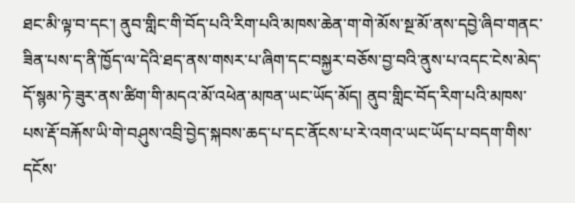ཐང་མི་ལྟ་བ་དང་། ནུབ་གླིང་གི་བོད་པའི་རིག་པའི་མཁས་ཆེན་ག་གེ་མོས་སྔ་མོ་ནས་དབྱེ་ཞིབ་གནང་ཟིན་པས་ད་ནི་ཁྱོད་ལ་དེའི་ཐད་ནས་གསར་པ་ཞིག་དང་བསྐྱར་བཅོས་བྱ་བའི་ནུས་པ་འདང་ངེས་མེད་དོ་སྙམ་ཏེ་ཟུར་ནས་ཚིག་གི་མདའ་མོ་འཕེན་མཁན་ཡང་ཡོད་མོད། ནུབ་གླིང་བོད་རིག་པའི་མཁས་པས་རྡོ་བརྐོས་ཡི་གེ་བཤུས་འབྲི་བྱེད་སྐབས་ཆད་པ་དང་ནོངས་པ་རེ་འགའ་ཡང་ཡོད་པ་བདག་གིས་དངོས་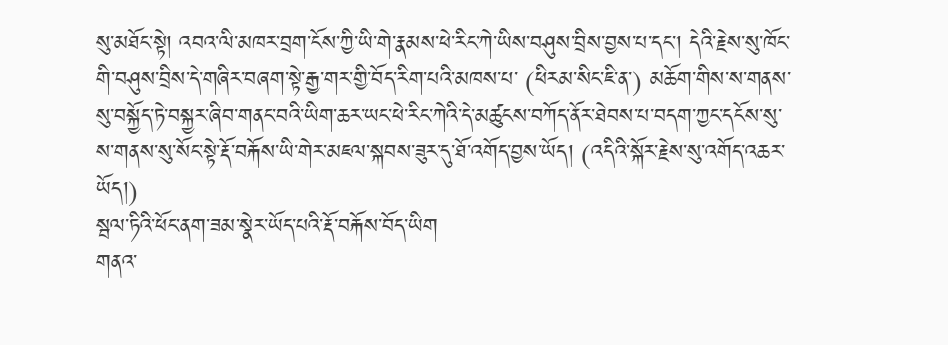སུ་མཐོང་སྟེ། འབའ་ལི་མཁར་བྲག་ངོས་ཀྱི་ཡི་གེ་རྣམས་ཕེ་རིང་ཀེ་ཡིས་བཤུས་བྲིས་བྱས་པ་དང་། དེའི་རྗེས་སུ་ཁོང་གི་བཤུས་བྲིས་དེ་གཞིར་བཞག་སྟེ་རྒྱ་གར་གྱི་བོད་རིག་པའི་མཁས་པ་ (ཕིརམ་སིང་ཇི་ན་) མཆོག་གིས་ས་གནས་སུ་བསྐྱོད་ཏེ་བསྐྱར་ཞིབ་གནང་བའི་ཡིག་ཆར་ཡང་ཕེ་རིང་ཀེའི་དེ་མཚུངས་བཀོད་ནོར་ཐེབས་པ་བདག་ཀྱང་དངོས་སུ་ས་གནས་སུ་སོང་སྟེ་རྡོ་བརྐོས་ཡི་གེར་མཇལ་སྐབས་ཟུར་དུ་ཐོ་འགོད་བྱས་ཡོད། (འདིའི་སྐོར་རྗེས་སུ་འགོད་འཆར་ཡོད།)
སྦལ་ཏིའི་ཕོང་ནག་ཟམ་སྣེར་ཡོད་པའི་རྡོ་བརྐོས་བོད་ཡིག
གནའ་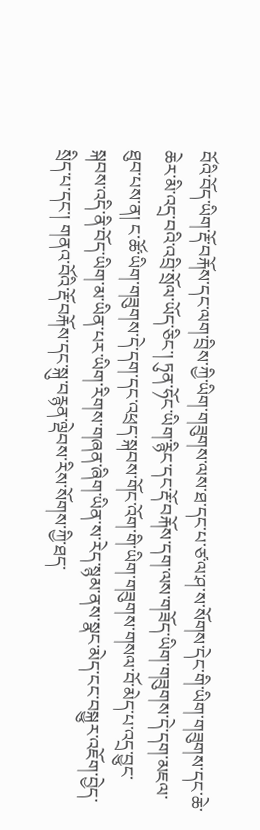བོའི་བོད་ཡིག་རྡོ་བརྐོས་དང་ལག་བྲིས་ཀྱི་ཡིག་གཟུགས་ལས་ཐ་དང་པ་ཙ་ལ་ཤ་ས་སོགས་དེང་གི་ཡིག་གཟུགས་དང་ཆེ་ཆེར་མི་འདྲ་བའི་འབྲི་སྲོལ་ཡོད་ཅིང་། ཏུན་ཧོང་ཡིག་རྙིང་དང་རྡོ་བརྐོས་དག་ལས་གཟོད་ཡིག་གཟུགས་དེ་དག་མཇལ་ཐུབ་པས་ན། ང་ཚོ་ཡིག་གཟུགས་དེ་དག་དང་འཕྲད་སྐབས་གོང་འོག་གི་ཡིག་གཟུགས་གསལ་བོ་མེད་པ་འདྲ་བྱུང་སྐབས་འདི་ནི་བོད་ཡིག་མ་ཡིན་པར་ཡིག་རིགས་གཞན་ཞིག་ཡིན་ས་རེད་སྙམ་ནས་སྣང་མེད་ངང་བསྐྱུར་འཇོག་བྱེད་སྲིད་པ་དང་། གནའ་བོའི་རྡོ་བརྐོས་དང་སྐུ་བརྙན་ལྡེབས་རིས་སོགས་ཀྱི་ཐད་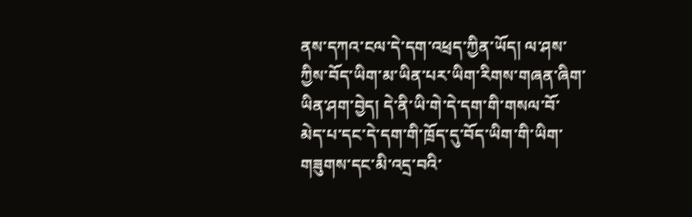ནས་དཀའ་ངལ་དེ་དག་འཕྲད་ཀྱིན་ཡོད། ལ་ཤས་ཀྱིས་བོད་ཡིག་མ་ཡིན་པར་ཡིག་རིགས་གཞན་ཞིག་ཡིན་ཤག་བྱེད། དེ་ནི་ཡི་གེ་དེ་དག་གི་གསལ་བོ་མེད་པ་དང་དེ་དག་གི་ཁྲོད་དུ་བོད་ཡིག་གི་ཡིག་གཟུགས་དང་མི་འདྲ་བའི་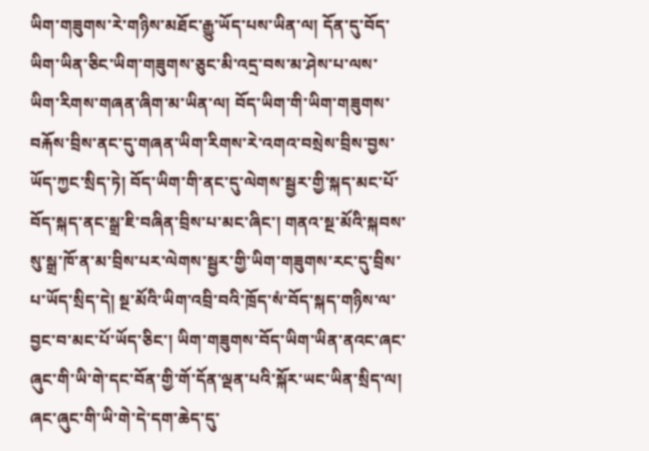ཡིག་གཟུགས་རེ་གཉིས་མཐོང་རྒྱུ་ཡོད་པས་ཡིན་ལ། དོན་དུ་བོད་ཡིག་ཡིན་ཅིང་ཡིག་གཟུགས་ཅུང་མི་འདྲ་བས་མ་ཤེས་པ་ལས་ཡིག་རིགས་གཞན་ཞིག་མ་ཡིན་ལ། བོད་ཡིག་གི་ཡིག་གཟུགས་བརྐོས་བྲིས་ནང་དུ་གཞན་ཡིག་རིགས་རེ་འགའ་བསྲེས་བྲིས་བྱས་ཡོད་ཀྱང་སྲིད་ཏེ། བོད་ཡིག་གི་ནང་དུ་ལེགས་སྦྱར་གྱི་སྐད་མང་པོ་བོད་སྐད་ནང་སྒྲ་ཇི་བཞིན་བྲིས་པ་མང་ཞིང་། གནའ་སྔ་མོའི་སྐབས་སུ་སྒྲ་ཁོ་ན་མ་བྲིས་པར་ལེགས་སྦྱར་གྱི་ཡིག་གཟུགས་རང་དུ་བྲིས་པ་ཡོད་སྲིད་དེ། སྔ་མོའི་ཡིག་འབྲི་བའི་ཁྲོད་སཾ་བོད་སྐད་གཉིས་ལ་བྱང་བ་མང་པོ་ཡོད་ཅིང་། ཡིག་གཟུགས་བོད་ཡིག་ཡིན་ནའང་ཞང་ཞུང་གི་ཡི་གེ་དང་བོན་གྱི་གོ་དོན་ལྡན་པའི་སྐོར་ཡང་ཡིན་སྲིད་ལ། ཞང་ཞུང་གི་ཡི་གེ་དེ་དག་ཆེད་དུ་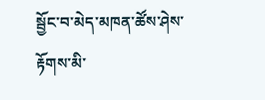སྦྱོང་བ་མེད་མཁན་ཚོས་ཤེས་རྟོགས་མི་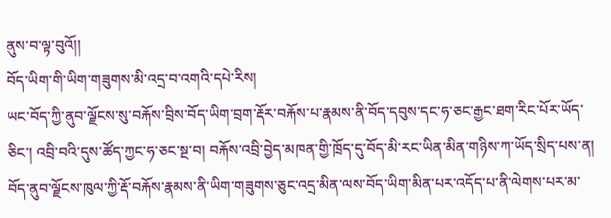ནུས་བ་ལྟ་བུའོ།།
བོད་ཡིག་གི་ཡིག་གཟུགས་མི་འདྲ་བ་འགའི་དཔེ་རིས།
ཡང་བོད་ཀྱི་ནུབ་ལྗོངས་སུ་བརྐོས་བྲིས་བོད་ཡིག་བྲག་རྡོར་བརྐོས་པ་རྣམས་ནི་བོད་དབུས་དང་ཧ་ཅང་རྒྱང་ཐག་རིང་པོར་ཡོད་ཅིང་། འབྲི་བའི་དུས་ཚོད་ཀྱང་ཧ་ཅང་སྔ་བ། བརྐོས་འབྲི་བྱེད་མཁན་གྱི་ཁྲོད་དུ་བོད་མི་རང་ཡིན་མིན་གཉིས་ཀ་ཡོད་སྲིད་པས་ན། བོད་ནུབ་ལྗོངས་ཁུལ་ཀྱི་རྡོ་བརྐོས་རྣམས་ནི་ཡིག་གཟུགས་ཅུང་འདྲ་མིན་ལས་བོད་ཡིག་མིན་པར་འདོད་པ་ནི་ལེགས་པར་མ་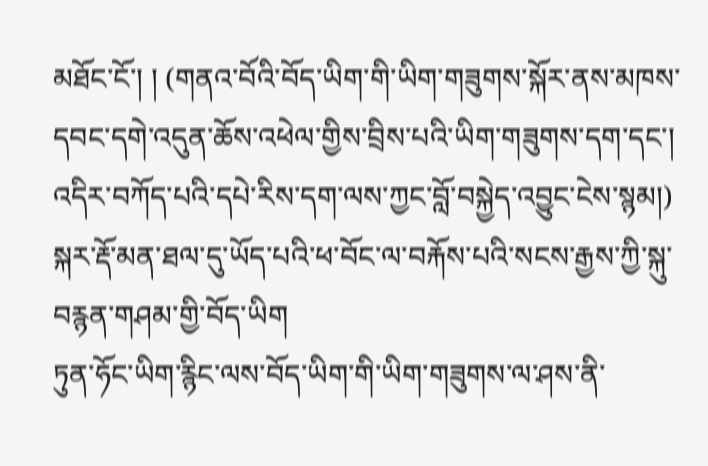མཐོང་ངོ་། ། (གནའ་བོའི་བོད་ཡིག་གི་ཡིག་གཟུགས་སྐོར་ནས་མཁས་དབང་དགེ་འདུན་ཆོས་འཕེལ་གྱིས་བྲིས་པའི་ཡིག་གཟུགས་དག་དང་། འདིར་བཀོད་པའི་དཔེ་རིས་དག་ལས་ཀྱང་བློ་བསྐྱེད་འབྱུང་ངེས་སྙམ།)
སྐར་རྡོ་མན་ཐལ་དུ་ཡོད་པའི་ཕ་བོང་ལ་བརྐོས་པའི་སངས་རྒྱས་ཀྱི་སྐུ་བརྙན་གཤམ་གྱི་བོད་ཡིག
ཏུན་ཧོང་ཡིག་རྙིང་ལས་བོད་ཡིག་གི་ཡིག་གཟུགས་ལ་ཤས་ནི་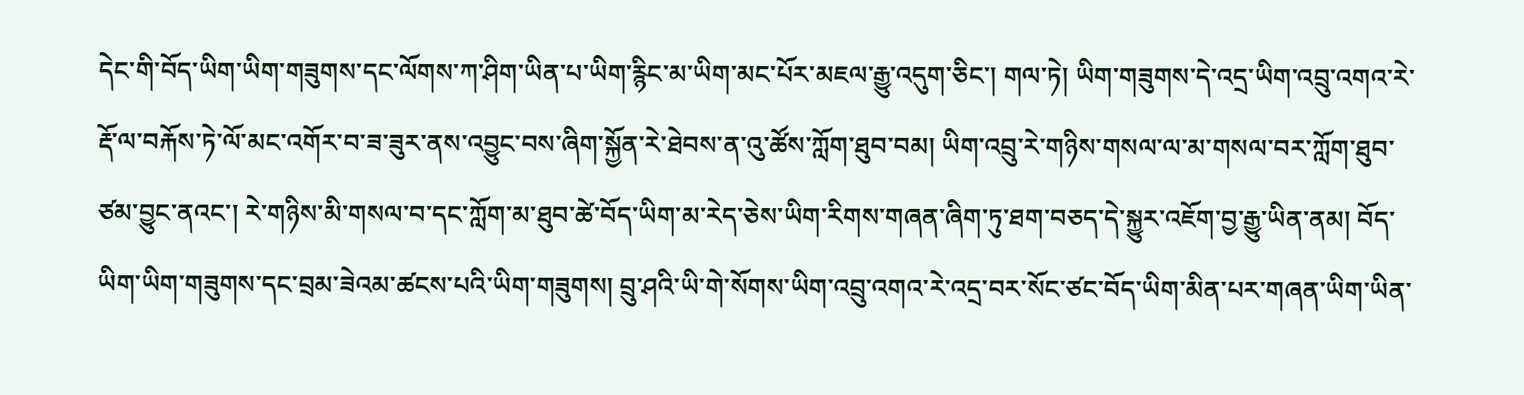དེང་གི་བོད་ཡིག་ཡིག་གཟུགས་དང་ལོགས་ཀ་ཤིག་ཡིན་པ་ཡིག་རྙིང་མ་ཡིག་མང་པོར་མཇལ་རྒྱུ་འདུག་ཅིང་། གལ་ཏེ། ཡིག་གཟུགས་དེ་འདྲ་ཡིག་འབྲུ་འགའ་རེ་རྡོ་ལ་བརྐོས་ཏེ་ལོ་མང་འགོར་བ་ཟ་ཟུར་ནས་འབྱུང་བས་ཞིག་སྐྱོན་རེ་ཐེབས་ན་འུ་ཚོས་ཀློག་ཐུབ་བམ། ཡིག་འབྲུ་རེ་གཉིས་གསལ་ལ་མ་གསལ་བར་ཀློག་ཐུབ་ཙམ་བྱུང་ནའང་། རེ་གཉིས་མི་གསལ་བ་དང་ཀློག་མ་ཐུབ་ཚེ་བོད་ཡིག་མ་རེད་ཅེས་ཡིག་རིགས་གཞན་ཞིག་ཏུ་ཐག་བཅད་དེ་སྐྱུར་འཇོག་བྱ་རྒྱུ་ཡིན་ནམ། བོད་ཡིག་ཡིག་གཟུགས་དང་བྲམ་ཟེའམ་ཚངས་པའི་ཡིག་གཟུགས། བྲུ་ཤའི་ཡི་གེ་སོགས་ཡིག་འབྲུ་འགའ་རེ་འདྲ་བར་སོང་ཙང་བོད་ཡིག་མིན་པར་གཞན་ཡིག་ཡིན་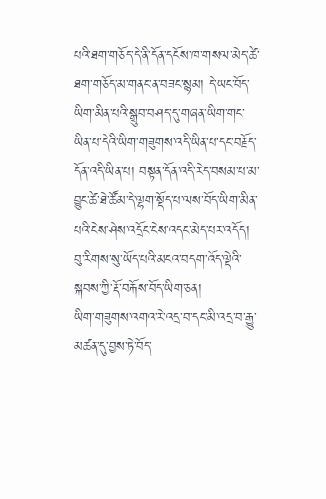པའི་ཐག་གཅོད་དེ་ནི་དོན་དངོས་ཁ་གསལ་མེད་ཚེ་ཐག་གཅོད་མ་གནང་ན་བཟང་སྙམ། དེ་ཡང་བོད་ཡིག་མིན་པའི་སྒྲུབ་བཤད་དུ་གཞན་ཡིག་གང་ཡིན་པ་དེའི་ཡིག་གཟུགས་འདི་ཡིན་པ་དང་བརྗོད་དོན་འདི་ཡིན་པ། བསྟན་དོན་འདི་རེད་བསམ་པ་མ་བྱུང་ཚེ་ཐེ་ཚོམ་དེ་ལྷག་སྡོད་པ་ལས་བོད་ཡིག་མིན་པའི་ངེས་ཤེས་འདྲོང་ངེས་འདང་མེད་པར་འདོད།
བུ་རིགས་སུ་ཡོད་པའི་མངའ་བདག་འོད་ལྡེའི་སྐབས་ཀྱི་རྡོ་བརྐོས་བོད་ཡིག་ཅན།
ཡིག་གཟུགས་འགའ་རེ་འདྲ་བ་དང་མི་འདྲ་བ་རྒྱུ་མཚན་དུ་བྱས་ཏེ་བོད་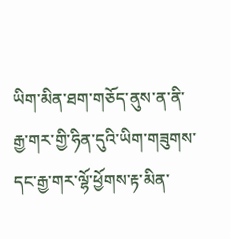ཡིག་མིན་ཐག་གཅོད་ནུས་ན་ནི་རྒྱ་གར་གྱི་ཧིན་དུའི་ཡིག་གཟུགས་དང་རྒྱ་གར་ལྷོ་ཕྱོགས་རྟ་མིན་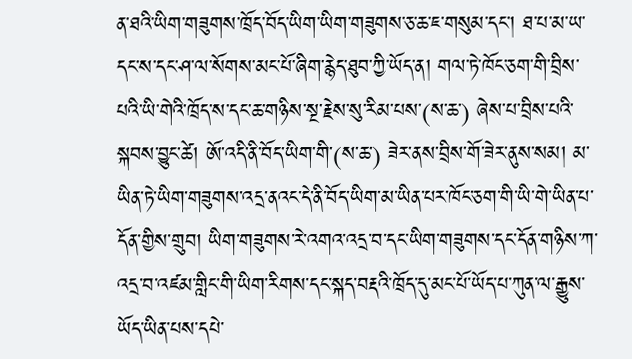ན་ཐའི་ཡིག་གཟུགས་ཁྲོད་བོད་ཡིག་ཡིག་གཟུགས་ཅ་ཆ་ཇ་གསུམ་དང་། ཐ་པ་མ་ཡ་དང་ས་དང་ཤ་ལ་སོགས་མང་པོ་ཞིག་རྙེད་ཐུབ་ཀྱི་ཡོད་ན། གལ་ཏེ་ཁོང་ཅག་གི་བྲིས་པའི་ཡི་གེའི་ཁྲོད་ས་དང་ཆ་གཉིས་སྔ་རྗེས་སུ་རིམ་པས་(ས་ཆ་) ཞེས་པ་བྲིས་པའི་སྐབས་བྱུང་ཚེ། ཨོ་འདི་ནི་བོད་ཡིག་གི་(ས་ཆ་) ཟེར་ནས་བྲིས་གོ་ཟེར་ནུས་སམ། མ་ཡིན་ཏེ་ཡིག་གཟུགས་འདྲ་ནའང་དེ་ནི་བོད་ཡིག་མ་ཡིན་པར་ཁོང་ཅག་གི་ཡི་གེ་ཡིན་པ་དོན་གྱིས་གྲུབ། ཡིག་གཟུགས་རེ་འགའ་འདྲ་བ་དང་ཡིག་གཟུགས་དང་དོན་གཉིས་ཀ་འདྲ་བ་འཛམ་གླིང་གི་ཡིག་རིགས་དང་སྐད་བརྡའི་ཁྲོད་དུ་མང་པོ་ཡོད་པ་ཀུན་ལ་རྒྱུས་ཡོད་ཡིན་པས་དཔེ་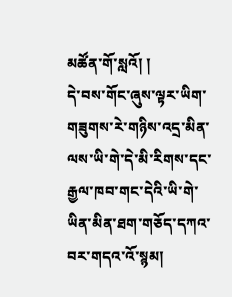མཚོན་གོ་སླའོ། །
དེ་བས་གོང་ཞུས་ལྟར་ཡིག་གཟུགས་རེ་གཉིས་འདྲ་མིན་ལས་ཡི་གེ་དེ་མི་རིགས་དང་རྒྱལ་ཁབ་གང་དེའི་ཡི་གེ་ཡིན་མིན་ཐག་གཅོད་དཀའ་བར་གདའ་འོ་སྙམ།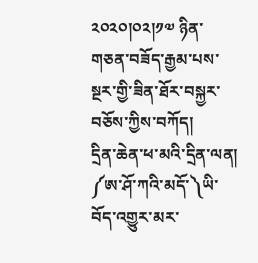༢༠༢༠།༠༢།༡༧ ཉིན་གཅན་བཟོད་རྒྱམ་པས་སྔར་གྱི་ཟིན་ཐོར་བསྐྱར་བཅོས་ཀྱིས་བཀོད།
དྲིན་ཆེན་ཕ་མའི་དྲིན་ལན།
༼ཨ་ཤོ་ཀའི་མདོ་༽ཡི་བོད་འགྱུར་མར་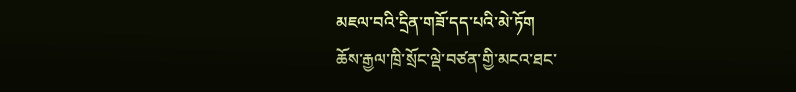མཇལ་བའི་དྲིན་གཟོ་དད་པའི་མེ་ཏོག
ཆོས་རྒྱལ་ཁྲི་སྲོང་ལྡེ་བཙན་གྱི་མངའ་ཐང་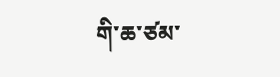གི་ཆ་ཙམ་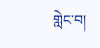གླེང་བ།